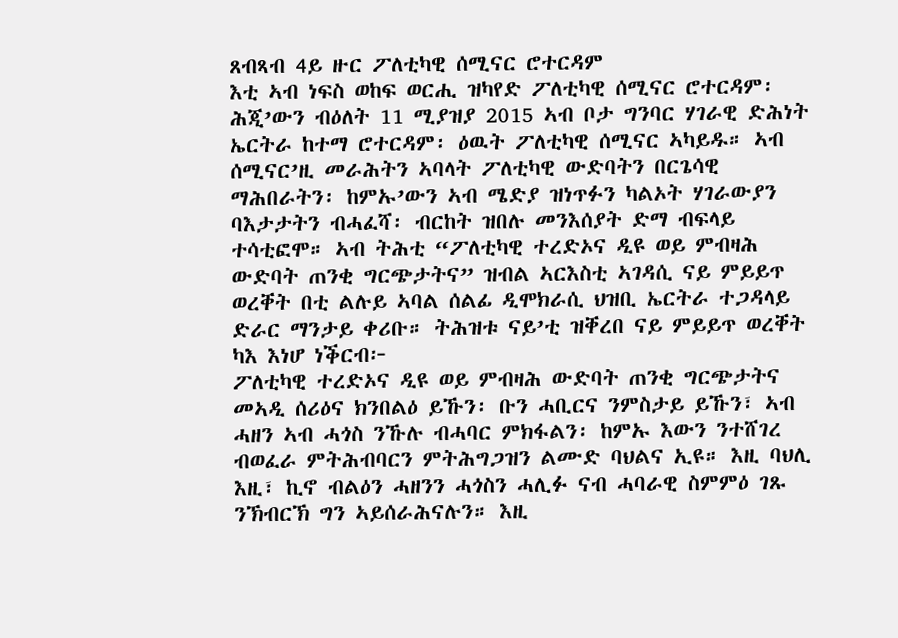ጸብጻብ 4ይ ዙር ፖለቲካዊ ሰሚናር ሮተርዳም
እቲ ኣብ ነፍስ ወከፍ ወርሒ ዝካየድ ፖለቲካዊ ሰሚናር ሮተርዳም፡ ሕጂ’ውን ብዕለት 11 ሚያዝያ 2015 ኣብ ቦታ ግንባር ሃገራዊ ድሕነት ኤርትራ ከተማ ሮተርዳም፡ ዕዉት ፖለቲካዊ ሰሚናር ኣካይዱ። ኣብ ሰሚናር’ዚ መራሕትን ኣባላት ፖለቲካዊ ውድባትን በርጌሳዊ ማሕበራትን፡ ከምኡ’ውን ኣብ ሜድያ ዝነጥፉን ካልኦት ሃገራውያን ባእታታትን ብሓፈሻ፡ ብርከት ዝበሉ መንእሰያት ድማ ብፍላይ ተሳቲፎሞ። ኣብ ትሕቲ “ፖለቲካዊ ተረድኦና ዲዩ ወይ ምብዛሕ ውድባት ጠንቂ ግርጭታትና” ዝብል ኣርእስቲ ኣገዳሲ ናይ ምይይጥ ወረቐት በቲ ልሉይ ኣባል ሰልፊ ዲሞክራሲ ህዝቢ ኤርትራ ተጋዳላይ ድራር ማንታይ ቀሪቡ። ትሕዝቱ ናይ’ቲ ዝቐረበ ናይ ምይይጥ ወረቐት ካእ እነሆ ነቕርብ፦
ፖለቲካዊ ተረድኦና ዲዩ ወይ ምብዛሕ ውድባት ጠንቂ ግርጭታትና
መኣዲ ሰሪዕና ክንበልዕ ይኹን፡ ቡን ሓቢርና ንምስታይ ይኹን፣ ኣብ ሓዘን ኣብ ሓጎስ ንኹሉ ብሓባር ምክፋልን፡ ከምኡ እውን ንተሸገረ ብወፈራ ምትሕብባርን ምትሕግጋዝን ልሙድ ባህልና ኢዩ። እዚ ባህሊ እዚ፣ ኪኖ ብልዕን ሓዘንን ሓጎስን ሓሊፉ ናብ ሓባራዊ ስምምዕ ገጹ ንኽብርኽ ግን ኣይሰራሕናሉን። እዚ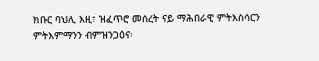ክቡር ባህሊ እዚ፣ ዝፈጥሮ መሰረት ናይ ማሕበራዊ ምትእስሳርን ምትእምማንን ብምዝንጋዕና፡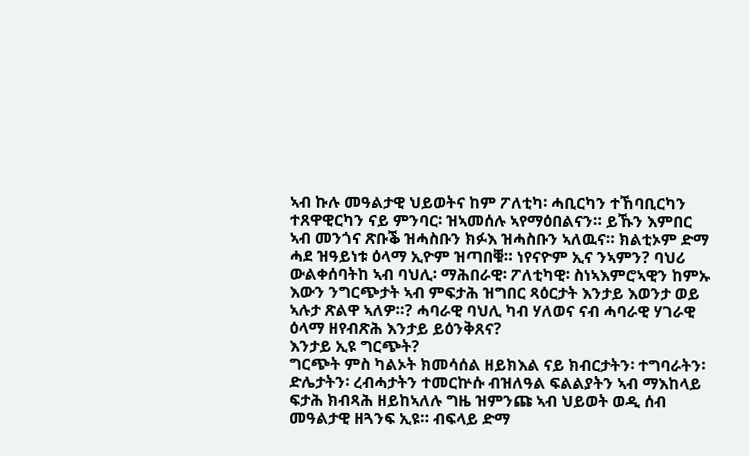ኣብ ኩሉ መዓልታዊ ህይወትና ከም ፖለቲካ፡ ሓቢርካን ተኸባቢርካን ተጸዋዊርካን ናይ ምንባር፡ ዝኣመሰሉ ኣየማዕበልናን። ይኹን እምበር ኣብ መንጎና ጽቡቕ ዝሓስቡን ክፉእ ዝሓስቡን ኣለዉና። ክልቲኦም ድማ ሓደ ዝዓይነቱ ዕላማ ኢዮም ዝጣበቑ። ነየናዮም ኢና ንኣምን? ባህሪ ውልቀሰባትከ ኣብ ባህሊ፡ ማሕበራዊ፡ ፖለቲካዊ፡ ስነኣእምሮኣዊን ከምኡ እውን ንግርጭታት ኣብ ምፍታሕ ዝግበር ጻዕርታት እንታይ እወንታ ወይ ኣሉታ ጽልዋ ኣለዎ።? ሓባራዊ ባህሊ ካብ ሃለወና ናብ ሓባራዊ ሃገራዊ ዕላማ ዘየብጽሕ እንታይ ይዕንቅጸና?
እንታይ ኢዩ ግርጭት?
ግርጭት ምስ ካልኦት ክመሳሰል ዘይክእል ናይ ክብርታትን፡ ተግባራትን፡ ድሌታትን፡ ረብሓታትን ተመርኵሱ ብዝለዓል ፍልልያትን ኣብ ማእከላይ ፍታሕ ክብጻሕ ዘይከኣለሉ ግዜ ዝምንጩ ኣብ ህይወት ወዲ ሰብ መዓልታዊ ዘጓንፍ ኢዩ። ብፍላይ ድማ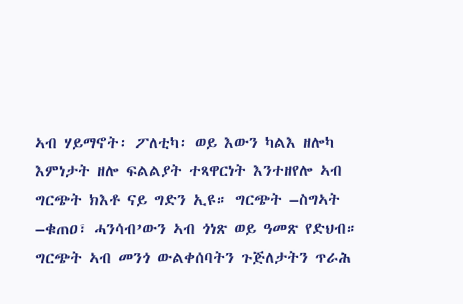ኣብ ሃይማኖት፡ ፖለቲካ፡ ወይ እውን ካልእ ዘሎካ እምነታት ዘሎ ፍልልያት ተጻዋርነት እንተዘየሎ ኣብ ግርጭት ክእቶ ናይ ግድን ኢዩ። ግርጭት –ስግኣት –ቁጠዐ፣ ሓንሳብ’ውን ኣብ ጎነጽ ወይ ዓመጽ የድህብ። ግርጭት ኣብ መንጎ ውልቀሰባትን ጉጅለታትን ጥራሕ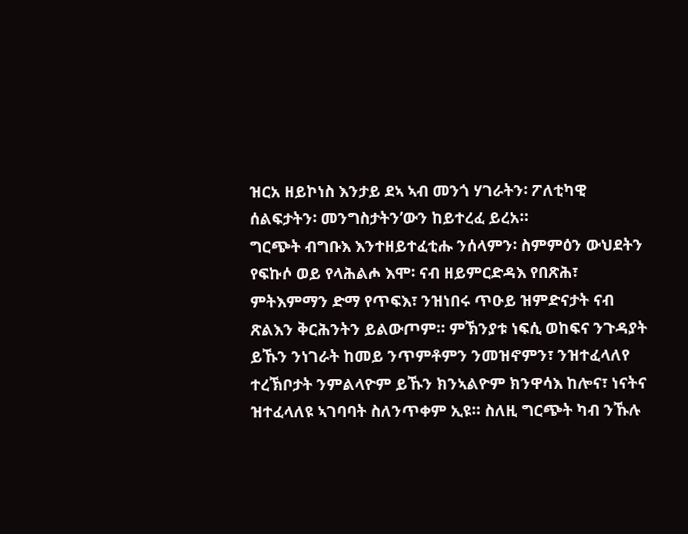ዝርአ ዘይኮነስ እንታይ ደኣ ኣብ መንጎ ሃገራትን፡ ፖለቲካዊ ሰልፍታትን፡ መንግስታትን’ውን ከይተረፈ ይረአ።
ግርጭት ብግቡእ እንተዘይተፈቲሑ ንሰላምን፡ ስምምዕን ውህደትን የፍኩሶ ወይ የላሕልሖ እሞ፡ ናብ ዘይምርድዳእ የበጽሕ፣ ምትእምማን ድማ የጥፍእ፣ ንዝነበሩ ጥዑይ ዝምድናታት ናብ ጽልእን ቅርሕንትን ይልውጦም። ምኽንያቱ ነፍሲ ወከፍና ንጉዳያት ይኹን ንነገራት ከመይ ንጥምቶምን ንመዝኖምን፣ ንዝተፈላለየ ተረኽቦታት ንምልላዮም ይኹን ክንኣልዮም ክንዋሳእ ከሎና፣ ነናትና ዝተፈላለዩ ኣገባባት ስለንጥቀም ኢዩ። ስለዚ ግርጭት ካብ ንኹሉ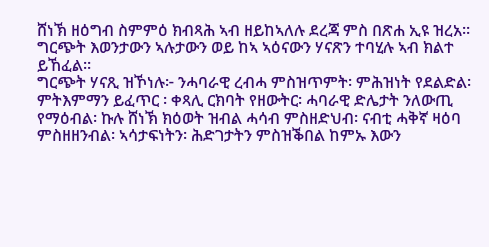ሸነኽ ዘዕግብ ስምምዕ ክብጻሕ ኣብ ዘይከኣለሉ ደረጃ ምስ በጽሐ ኢዩ ዝረአ።
ግርጭት እወንታውን ኣሉታውን ወይ ከኣ ኣዕናውን ሃናጽን ተባሂሉ ኣብ ክልተ ይኸፈል።
ግርጭት ሃናጺ ዝኾነሉ፦ ንሓባራዊ ረብሓ ምስዝጥምት፡ ምሕዝነት የደልድል፡ ምትእምማን ይፈጥር ፡ ቀጻሊ ርክባት የዘውትር፡ ሓባራዊ ድሌታት ንለውጢ የማዕብል፡ ኩሉ ሸነኽ ክዕወት ዝብል ሓሳብ ምስዘድህብ፡ ናብቲ ሓቅኛ ዛዕባ ምስዘዘንብል፡ ኣሳታፍነትን፡ ሕድገታትን ምስዝቕበል ከምኡ እውን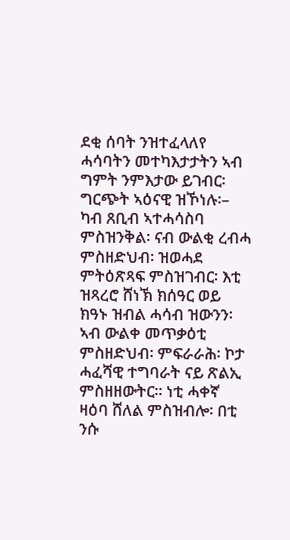ደቂ ሰባት ንዝተፈላለየ ሓሳባትን መተካእታታትን ኣብ ግምት ንምእታው ይገብር፡
ግርጭት ኣዕናዊ ዝኾነሉ፡– ካብ ጸቢብ ኣተሓሳስባ ምስዝንቅል፡ ናብ ውልቂ ረብሓ ምስዘድህብ፡ ዝወሓደ ምትዕጽጻፍ ምስዝገብር፡ እቲ ዝጻረሮ ሸነኽ ክሰዓር ወይ ክዓኑ ዝብል ሓሳብ ዝውንን፡ ኣብ ውልቀ መጥቃዕቲ ምስዘድህብ፡ ምፍራራሕ፡ ኮታ ሓፈሻዊ ተግባራት ናይ ጽልኢ ምስዘዘውትር። ነቲ ሓቀኛ ዛዕባ ሸለል ምስዝብሎ፡ በቲ ንሱ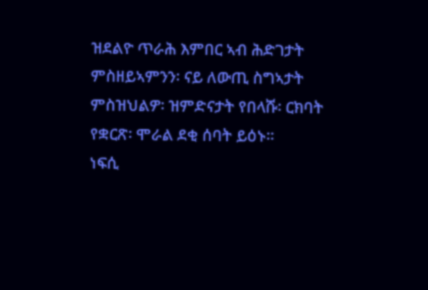ዝደልዮ ጥራሕ እምበር ኣብ ሕድገታት ምስዘይኣምንን፡ ናይ ለውጢ ስግኣታት ምስዝህልዎ፡ ዝምድናታት የበላሹ፡ ርክባት የቋርጽ፡ ሞራል ደቂ ሰባት ይዕኑ።
ነፍሲ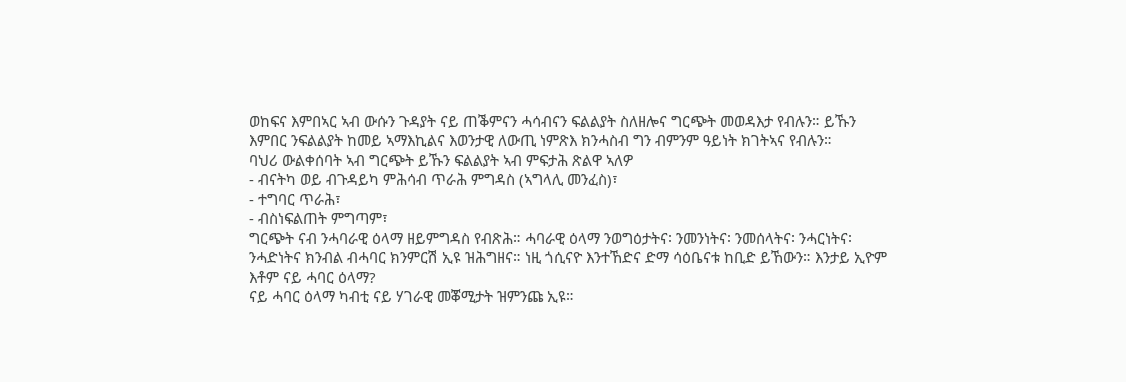ወከፍና እምበኣር ኣብ ውሱን ጉዳያት ናይ ጠቕምናን ሓሳብናን ፍልልያት ስለዘሎና ግርጭት መወዳእታ የብሉን። ይኹን እምበር ንፍልልያት ከመይ ኣማእኪልና እወንታዊ ለውጢ ነምጽእ ክንሓስብ ግን ብምንም ዓይነት ክገትኣና የብሉን።
ባህሪ ውልቀሰባት ኣብ ግርጭት ይኹን ፍልልያት ኣብ ምፍታሕ ጽልዋ ኣለዎ
- ብናትካ ወይ ብጉዳይካ ምሕሳብ ጥራሕ ምግዳስ (ኣግላሊ መንፈስ)፣
- ተግባር ጥራሕ፣
- ብስነፍልጠት ምግጣም፣
ግርጭት ናብ ንሓባራዊ ዕላማ ዘይምግዳስ የብጽሕ። ሓባራዊ ዕላማ ንወግዕታትና፡ ንመንነትና፡ ንመሰላትና፡ ንሓርነትና፡ ንሓድነትና ክንብል ብሓባር ክንምርሽ ኢዩ ዝሕግዘና። ነዚ ጎሲናዮ እንተኸድና ድማ ሳዕቤናቱ ከቢድ ይኸውን። እንታይ ኢዮም እቶም ናይ ሓባር ዕላማ?
ናይ ሓባር ዕላማ ካብቲ ናይ ሃገራዊ መቖሚታት ዝምንጩ ኢዩ።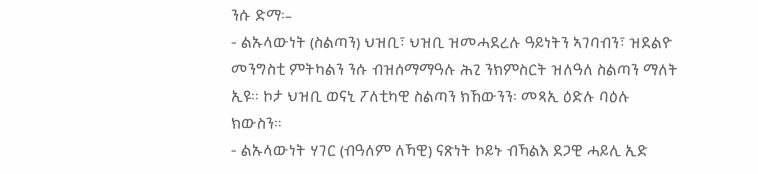ንሱ ድማ፡–
- ልኡላውነት (ስልጣን) ህዝቢ፣ ህዝቢ ዝመሓደረሉ ዓይነትን ኣገባብን፣ ዝደልዮ መንግስቲ ምትካልን ንሱ ብዝሰማማዓሉ ሕጊ ንክምስርት ዝለዓለ ስልጣን ማለት ኢዩ። ኮታ ህዝቢ ወናኒ ፖለቲካዊ ስልጣን ክኸውንን፡ መጻኢ ዕድሉ ባዕሉ ክውስን።
- ልኡላውነት ሃገር (ብዓለም ለኻዊ) ናጽነት ኮይኑ ብኻልእ ደጋዊ ሓይሊ ኢድ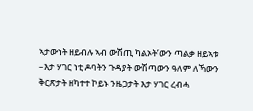ኣታውነት ዘይብሉ ኣብ ውሽጢ ካልኦት’ውን ጣልቃ ዘይኣቱ –እታ ሃገር ነቲ ዶባትን ጉዳያት ውሽጣውን ዓለም ለኻውን ቅርጽታት ዘካተተ ኮይኑ ንዜጋታት እታ ሃገር ረብሓ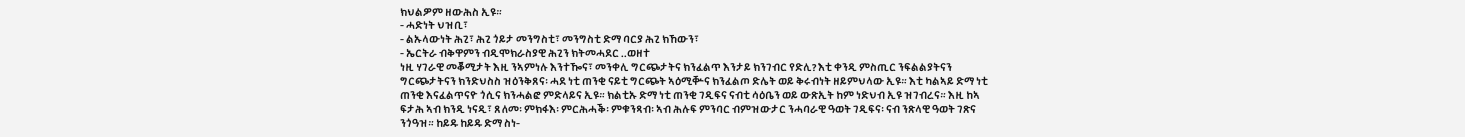ክህልዎም ዘውሕስ ኢዩ።
- ሓድነት ህዝቢ፣
- ልኡላውነት ሕጊ፣ ሕጊ ጎይታ መንግስቲ፣ መንግስቲ ድማ ባርያ ሕጊ ክኸውን፣
- ኤርትራ ብቅዋምን ብዲሞክራስያዊ ሕጊን ክትመሓደር ..ወዘተ
ነዚ ሃገራዊ መቖሚታት እዚ ንኣምነሉ እንተዀና፣ መንቀሊ ግርጭታትና ክንፈልጥ እንታይ ክንገብር የድሊ? እቲ ቀንዲ ምስጢር ንፍልልያትናን ግርጭታትናን ክንድህስስ ዝዕንቅጸና፡ ሓደ ነቲ ጠንቂ ናይቲ ግርጭት ኣዕሚቝና ክንፈልጦ ድሌት ወይ ቅሩብነት ዘይምህላው ኢዩ። እቲ ካልኣይ ድማ ነቲ ጠንቂ እናፈልጥናዮ ጎሲና ክንሓልፎ ምድላይና ኢዩ። ክልቲኡ ድማ ነቲ ጠንቂ ገዲፍና ናብቲ ሳዕቤን ወይ ውጽኢት ከም ነድህብ ኢዩ ዝገብረና። እዚ ከኣ ፍታሕ ኣብ ክንዲ ነናዲ፣ ጸለመ፡ ምክፋእ፡ ምርሕሓቕ፡ ምቁንጻብ፡ ኣብ ሕሉፍ ምንባር ብምዝውታር ንሓባራዊ ዓወት ገዲፍና፡ ናብ ንጽላዊ ዓወት ገጽና ንጎዓዝ። ከይዱ ከይዱ ድማ ስነ-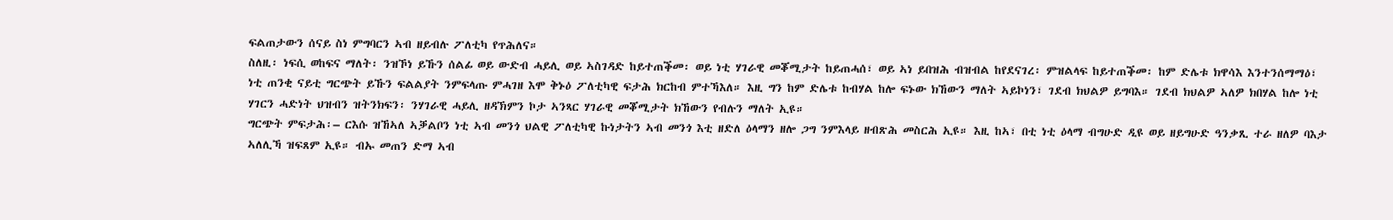ፍልጠታውን ሰናይ ስነ ምግባርን ኣብ ዘይብሉ ፖለቲካ የጥሕለና።
ስለዚ፡ ነፍሲ ወከፍና ማለት፡ ንዝኾነ ይኹን ሰልፊ ወይ ውድብ ሓይሊ ወይ ኣስገዳድ ከይተጠቕመ፡ ወይ ነቲ ሃገራዊ መቖሚታት ከይጠሓሰ፣ ወይ ኣነ ይበዝሕ ብዝብል ከየደናገረ፡ ምዝልላፍ ከይተጠቕመ፡ ከም ድሌቱ ክዋሳእ እንተንሰማማዕ፣ ነቲ ጠንቂ ናይቲ ግርጭት ይኹን ፍልልያት ንምፍላጡ ምሓገዘ እሞ ቅኑዕ ፖለቲካዊ ፍታሕ ክርከብ ምተኻእለ። እዚ ግን ከም ድሌቱ ከብሃል ከሎ ፍኑው ክኸውን ማለት ኣይኮነን፣ ገደብ ክህልዎ ይግባእ። ገደብ ክህልዎ ኣለዎ ክበሃል ከሎ ነቲ ሃገርን ሓድነት ህዝብን ዝትንክፍን፡ ንሃገራዊ ሓይሊ ዘዳኽምን ኮታ ኣንጻር ሃገራዊ መቖሚታት ክኸውን የብሉን ማለት ኢዩ።
ግርጭት ምፍታሕ፡– ርእሱ ዝኸኣለ ኣቓልቦን ነቲ ኣብ መንጎ ህልዊ ፖለቲካዊ ኩነታትን ኣብ መንጎ እቲ ዘድለ ዕላማን ዘሎ ጋግ ንምእላይ ዘብጽሕ መስርሕ ኢዩ። እዚ ከኣ፣ በቲ ነቲ ዕላማ ብግሁድ ዲዩ ወይ ዘይግሁድ ዓንቃጺ ተራ ዘለዎ ባእታ ኣለሊኻ ዝፍጸም ኢዩ። ብኡ መጠን ድማ ኣብ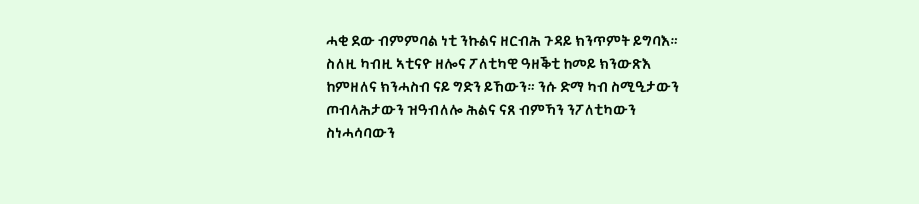ሓቂ ደው ብምምባል ነቲ ንኩልና ዘርብሕ ጉዳይ ክንጥምት ይግባእ። ስለዚ ካብዚ ኣቲናዮ ዘሎና ፖለቲካዊ ዓዘቕቲ ከመይ ክንውጽእ ከምዘለና ክንሓስብ ናይ ግድን ይኸውን። ንሱ ድማ ካብ ስሚዒታውን ጦብላሕታውን ዝዓብለሎ ሕልና ናጸ ብምኻን ንፖለቲካውን ስነሓሳባውን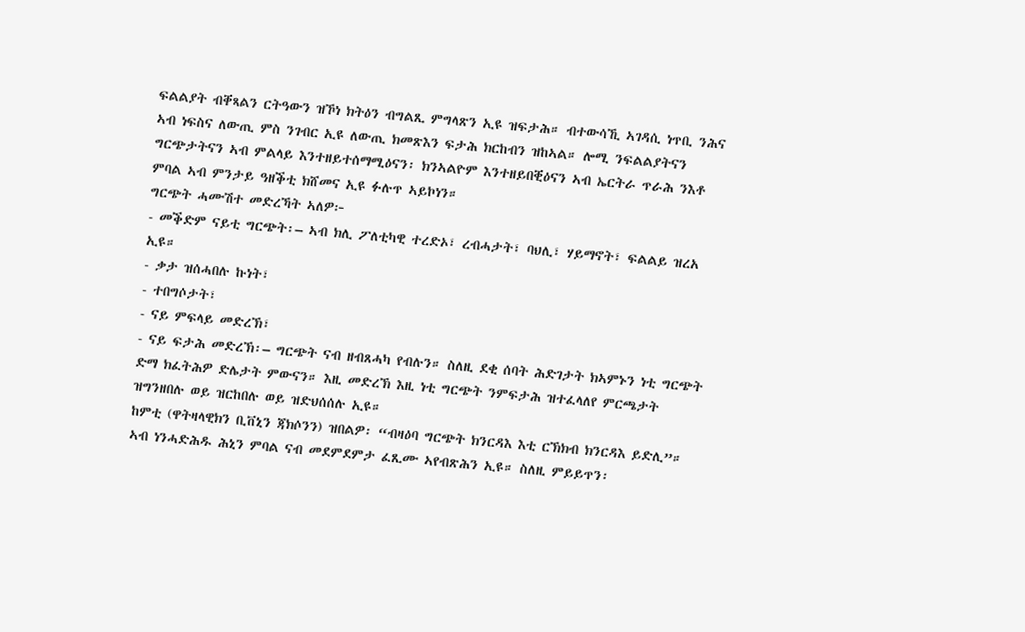ፍልልያት ብቐጻልን ርትዓውን ዝኾነ ክትዕን ብግልጺ ምግላጽን ኢዩ ዝፍታሕ። ብተውሳኺ ኣገዳሲ ነጥቢ ንሕና ኣብ ነፍስና ለውጢ ምስ ንገብር ኢዩ ለውጢ ክመጽእን ፍታሕ ክርከብን ዝከኣል። ሎሚ ንፍልልያትናን ግርጭታትናን ኣብ ምልላይ እንተዘይተሰማሚዕናን፡ ክንኣልዮም እንተዘይበቒዕናን ኣብ ኤርትራ ጥራሕ ንእቶ ምባል ኣብ ምንታይ ዓዘቕቲ ክሸመና ኢዩ ፉሉጥ ኣይኮነን።
ግርጭት ሓሙሽተ መድረኻት ኣለዎ፦
- መቕድም ናይቲ ግርጭት፡– ኣብ ክሊ ፖለቲካዊ ተረድኦ፣ ረብሓታት፣ ባህሊ፣ ሃይማኖት፣ ፍልልይ ዝረአ ኢዩ።
- ቃታ ዝሰሓበሉ ኩነት፣
- ተበግሶታት፣
- ናይ ምፍላይ መድረኽ፣
- ናይ ፍታሕ መድረኽ፡– ግርጭት ናብ ዘብጸሓካ የብሉን። ስለዚ ደቂ ሰባት ሕድገታት ክኣምኑን ነቲ ግርጭት ድማ ክፈትሕዎ ድሌታት ምውናን። እዚ መድረኽ እዚ ነቲ ግርጭት ንምፍታሕ ዝተፈላለየ ምርጫታት ዝግንዘበሉ ወይ ዝርከበሉ ወይ ዝድህሰሰሉ ኢዩ።
ከምቲ (ዋትዛላዊክን ቢቨኒን ጃክሶንን) ዝበልዎ፡ “ብዛዕባ ግርጭት ክንርዳእ እቲ ርኽክብ ክንርዳእ ይድሊ”። ኣብ ነንሓድሕዱ ሕኒን ምባል ናብ መደምደምታ ፈጺሙ ኣየብጽሕን ኢዩ። ስለዚ ምይይጥን፡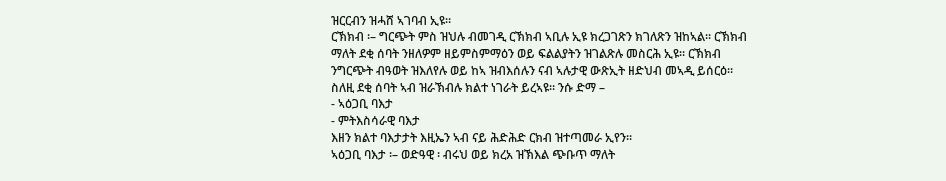ዝርርብን ዝሓሸ ኣገባብ ኢዩ።
ርኽክብ ፡– ግርጭት ምስ ዝህሉ ብመገዲ ርኽክብ ኣቢሉ ኢዩ ክረጋገጽን ክገለጽን ዝከኣል። ርኽክብ ማለት ደቂ ሰባት ንዘለዎም ዘይምስምማዕን ወይ ፍልልያትን ዝገልጽሉ መስርሕ ኢዩ። ርኽክብ ንግርጭት ብዓወት ዝእለየሉ ወይ ከኣ ዝብእሰሉን ናብ ኣሉታዊ ውጽኢት ዘድህብ መኣዲ ይሰርዕ። ስለዚ ደቂ ሰባት ኣብ ዝራኽብሉ ክልተ ነገራት ይረኣዩ። ንሱ ድማ –
- ኣዕጋቢ ባእታ
- ምትእስሳራዊ ባእታ
እዘን ክልተ ባእታታት እዚኤን ኣብ ናይ ሕድሕድ ርክብ ዝተጣመራ ኢየን።
ኣዕጋቢ ባእታ ፡– ወድዓዊ ፡ ብሩህ ወይ ክረአ ዝኽእል ጭቡጥ ማለት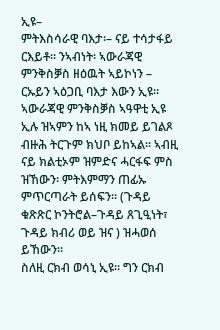ኢዩ–
ምትእስሳራዊ ባእታ፡– ናይ ተሳታፋይ ርእይቶ። ንኣብነት፡ ኣውራጃዊ ምንቅስቓስ ዘዕዉት ኣይኮነን – ርኡይን ኣዕጋቢ ባእታ እውን ኢዩ። ኣውራጃዊ ምንቅስቓስ ኣዓዋቲ ኢዩ ኢሉ ዝኣምን ከኣ ነዚ ክመይ ይገልጾ ብዙሕ ትርጉም ክህቦ ይከኣል። ኣብዚ ናይ ክልቲኦም ዝምድና ሓርፋፍ ምስ ዝኸውን፡ ምትእምማን ጠፊኡ ምጥርጣራት ይሰፍን። (ጉዳይ ቁጽጽር ኮንትሮል–ጉዳይ ጸጊዒነት፣ ጉዳይ ክብሪ ወይ ዝና ) ዝሓወሰ ይኸውን።
ስለዚ ርክብ ወሳኒ ኢዩ። ግን ርክብ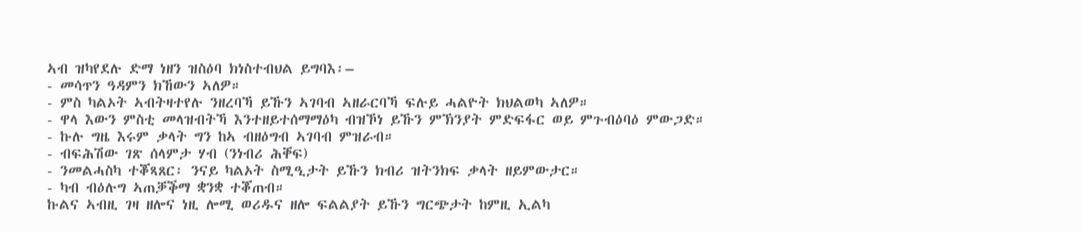ኣብ ዝካየደሉ ድማ ነዘን ዝስዕባ ክነስተብህል ይግባእ፡–
- መሳጥን ዓዳምን ክኸውን ኣለዎ።
- ምስ ካልኦት ኣብትዛተየሉ ንዘረባኻ ይኹን ኣገባብ ኣዘራርባኻ ፍሉይ ሓልዮት ክህልወካ ኣለዎ።
- ዋላ እውን ምስቲ መላዝብትኻ እንተዘይተሰማማዕካ ብዝኾነ ይኹን ምኽንያት ምድፍፋር ወይ ምጉብዕባዕ ምውጋድ።
- ኩሉ ግዜ እሩም ቃላት ግን ከኣ ብዘዕግብ ኣገባብ ምዝራብ።
- ብፍሕሽው ገጽ ሰላምታ ሃብ (ንነብሪ ሕቐፍ)
- ንመልሓስካ ተቖጻጸር፡ ንናይ ካልኦት ስሚዒታት ይኹን ክብሪ ዝትንክፍ ቃላት ዘይምውታር።
- ካብ ብዕሉግ ኣጠቓቕማ ቋንቋ ተቖጠብ።
ኩልና ኣብዚ ገዛ ዘሎና ነዚ ሎሚ ወሪዱና ዘሎ ፍልልያት ይኹን ግርጭታት ከምዚ ኢልካ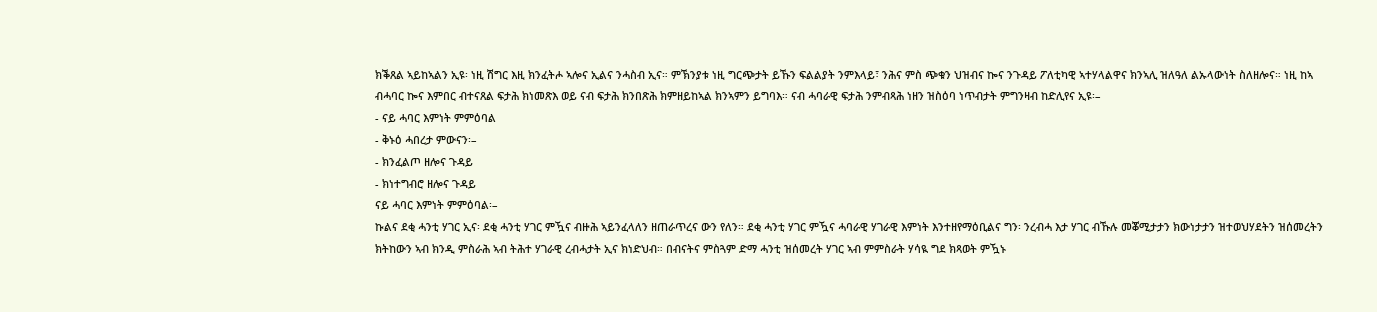ክቕጸል ኣይከኣልን ኢዩ፡ ነዚ ሽግር እዚ ክንፈትሖ ኣሎና ኢልና ንሓስብ ኢና። ምኽንያቱ ነዚ ግርጭታት ይኹን ፍልልያት ንምእላይ፣ ንሕና ምስ ጭቁን ህዝብና ኰና ንጉዳይ ፖለቲካዊ ኣተሃላልዋና ክንኣሊ ዝለዓለ ልኡላውነት ስለዘሎና። ነዚ ከኣ ብሓባር ኰና እምበር ብተናጸል ፍታሕ ክነመጽእ ወይ ናብ ፍታሕ ክንበጽሕ ክምዘይከኣል ክንኣምን ይግባእ። ናብ ሓባራዊ ፍታሕ ንምብጻሕ ነዘን ዝስዕባ ነጥብታት ምግንዛብ ከድሊየና ኢዩ፡–
- ናይ ሓባር እምነት ምምዕባል
- ቅኑዕ ሓበረታ ምውናን፡–
- ክንፈልጦ ዘሎና ጉዳይ
- ክነተግብሮ ዘሎና ጉዳይ
ናይ ሓባር እምነት ምምዕባል፡–
ኩልና ደቂ ሓንቲ ሃገር ኢና፡ ደቂ ሓንቲ ሃገር ምዃና ብዙሕ ኣይንፈላለን ዘጠራጥረና ውን የለን። ደቂ ሓንቲ ሃገር ምዃና ሓባራዊ ሃገራዊ እምነት እንተዘየማዕቢልና ግን፡ ንረብሓ እታ ሃገር ብኹሉ መቖሚታታን ክውነታታን ዝተወህሃደትን ዝሰመረትን ክትከውን ኣብ ክንዲ ምስራሕ ኣብ ትሕተ ሃገራዊ ረብሓታት ኢና ክነድህብ። በብናትና ምስጓም ድማ ሓንቲ ዝሰመረት ሃገር ኣብ ምምስራት ሃሳዪ ግደ ክጻወት ምዃኑ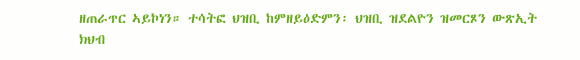ዘጠራጥር ኣይኮነን። ተሳትፎ ህዝቢ ከምዘይዕድምን፡ ህዝቢ ዝደልዮን ዝመርጾን ውጽኢት ክህብ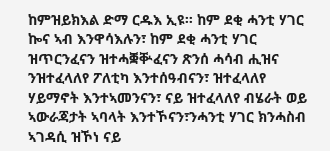ከምዝይክእል ድማ ርዱእ ኢዩ። ከም ደቂ ሓንቲ ሃገር ኰና ኣብ እንዋሳእሉን፣ ከም ደቂ ሓንቲ ሃገር ዝጥርንፈናን ዝተሓቛቝፈናን ጽንሰ ሓሳብ ሒዝና ንዝተፈላለየ ፖለቲካ እንተሰዓብናን፣ ዝተፈላለየ ሃይማኖት እንተኣመንናን፣ ናይ ዝተፈላለየ ብሄራት ወይ ኣውራጃታት ኣባላት እንተኾናን፣ንሓንቲ ሃገር ክንሓስብ ኣገዳሲ ዝኾነ ናይ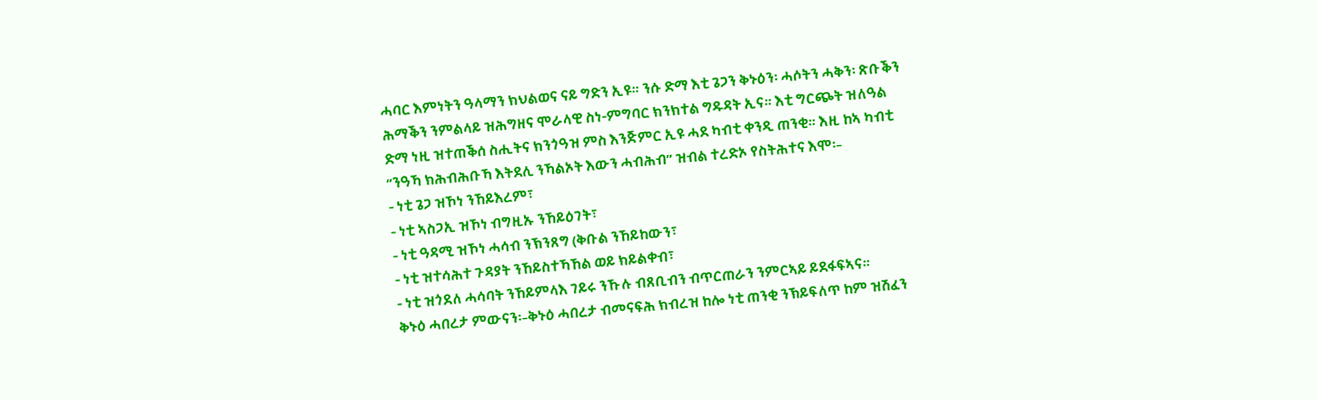ሓባር እምነትን ዓላማን ክህልወና ናይ ግድን ኢዩ። ንሱ ድማ እቲ ጌጋን ቅኑዕን፡ ሓሶትን ሓቅን፡ ጽቡቕን ሕማቕን ንምልላይ ዝሕግዘና ሞራላዊ ስነ-ምግባር ክንክተል ግዱዳት ኢና። እቲ ግርጭት ዝለዓል ድማ ነዚ ዝተጠቕሰ ስሒትና ክንጎዓዝ ምስ እንጅምር ኢዩ ሓደ ካብቲ ቀንዲ ጠንቂ። እዚ ከኣ ካብቲ ‘’ንዓኻ ክሕብሕቡኻ እትደሊ ንኻልኦት እውን ሓብሕብ’’ ዝብል ተረድኦ የስትሕተና እሞ፡–
- ነቲ ጌጋ ዝኾነ ንኸይእረም፣
- ነቲ ኣስጋኢ ዝኾነ ብግዚኡ ንኸይዕገት፣
- ነቲ ዓዳሚ ዝኾነ ሓሳብ ንኽንጸግ (ቅቡል ንኸይከውን፣
- ነቲ ዝተሳሕተ ጉዳያት ንኸይስተኻኸል ወይ ክይልቀብ፣
- ነቲ ዝጎደለ ሓሳባት ንኸይምላእ ገይሩ ንኹሉ ብጸቢብን ብጥርጠራን ንምርኣይ ይደፋፍኣና።
ቅኑዕ ሓበረታ ምውናን፡–ቅኑዕ ሓበረታ ብመናፍሕ ክብረዝ ከሎ ነቲ ጠንቂ ንኽይፍለጥ ከም ዝሽፈን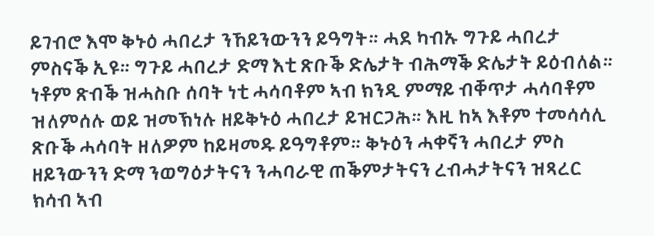ይገብሮ እሞ ቅኑዕ ሓበረታ ንኸይንውንን ይዓግት። ሓደ ካብኡ ግጉይ ሓበረታ ምስናቕ ኢዩ። ግጉይ ሓበረታ ድማ እቲ ጽቡቕ ድሌታት ብሕማቕ ድሌታት ይዕብለል። ነቶም ጽብቕ ዝሓስቡ ሰባት ነቲ ሓሳባቶም ኣብ ክንዲ ምማይ ብቐጥታ ሓሳባቶም ዝለምሰሉ ወይ ዝመኽነሉ ዘይቅኑዕ ሓበረታ ይዝርጋሕ። እዚ ከኣ እቶም ተመሳሳሊ ጽቡቕ ሓሳባት ዘለዎም ከይዛመዱ ይዓግቶም። ቅኑዕን ሓቀኛን ሓበረታ ምስ ዘይንውንን ድማ ንወግዕታትናን ንሓባራዊ ጠቕምታትናን ረብሓታትናን ዝጻረር ክሳብ ኣብ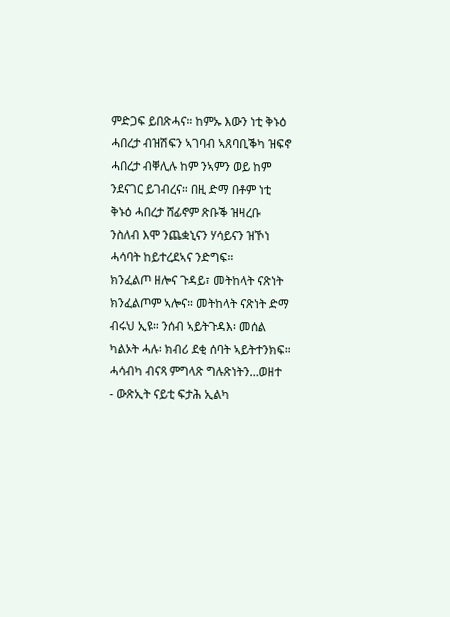ምድጋፍ ይበጽሓና። ከምኡ እውን ነቲ ቅኑዕ ሓበረታ ብዝሽፍን ኣገባብ ኣጸባቢቕካ ዝፍኖ ሓበረታ ብቐሊሉ ከም ንኣምን ወይ ከም ንደናገር ይገብረና። በዚ ድማ በቶም ነቲ ቅኑዕ ሓበረታ ሸፊኖም ጽቡቕ ዝዛረቡ ንስለብ እሞ ንጨቋኒናን ሃሳይናን ዝኾነ ሓሳባት ከይተረደኣና ንድግፍ።
ክንፈልጦ ዘሎና ጉዳይ፣ መትከላት ናጽነት ክንፈልጦም ኣሎና። መትከላት ናጽነት ድማ ብሩህ ኢዩ። ንሰብ ኣይትጉዳእ፡ መሰል ካልኦት ሓሉ፡ ክብሪ ደቂ ሰባት ኣይትተንክፍ። ሓሳብካ ብናጻ ምግላጽ ግሉጽነትን…ወዘተ
- ውጽኢት ናይቲ ፍታሕ ኢልካ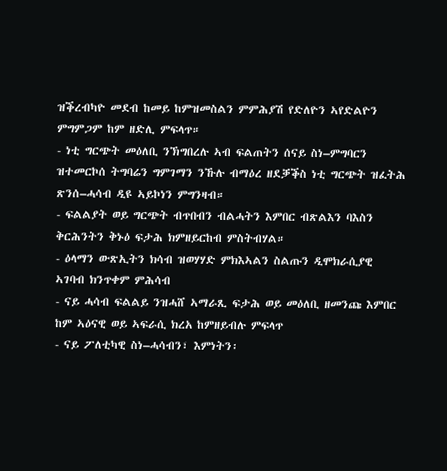ዝቕረብካዮ መደብ ከመይ ከምዝመስልን ምምሕያሽ የድለዮን ኣየድልዮን ምግምጋም ከም ዘድሊ ምፍላጥ።
- ነቲ ግርጭት መዕለቢ ንኽግበረሉ ኣብ ፍልጠትን ሰናይ ስነ–ምግባርን ዝተመርኮሰ ትግባሬን ግምገማን ንኹሉ ብማዕረ ዘደቓቕስ ነቲ ግርጭት ዝፈትሕ ጽንሰ–ሓሳብ ዲዩ ኣይኮነን ምግንዛብ።
- ፍልልያት ወይ ግርጭት ብጥበብን ብልሓትን እምበር ብጽልእን ባእስን ቅርሕንትን ቅኑዕ ፍታሕ ክምዘይርከብ ምስትብሃል።
- ዕላማን ውጽኢትን ክሳብ ዝወሃሃድ ምክእኣልን ስልጡን ዲሞክራሲያዊ ኣገባብ ክንጥቀም ምሕሳብ
- ናይ ሓሳብ ፍልልይ ንዝሓሸ ኣማራጺ ፍታሕ ወይ መዕለቢ ዘመንጩ እምበር ከም ኣዕናዊ ወይ ኣፍራሲ ክረአ ከምዘይብሉ ምፍላጥ
- ናይ ፖለቲካዊ ስነ–ሓሳብን፣ እምነትን፡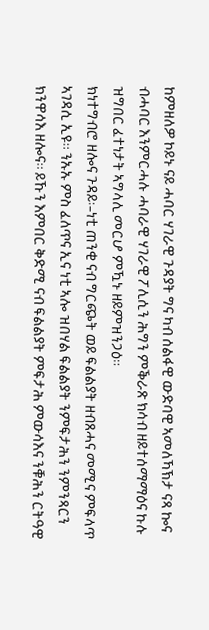ከምዘለዎ ኮይኑ ናይ ሓባር ሃገራዊ ጉዳያት ግና ካብ ሰልፋዊ ውድባዊ ኣመለኻኽታ ናጻ ኰና ብሓባር እንምርሓሉ ሓባራዊ ሃገራዊ ፖሊሲን ሕግን ምቕራጽ ክሳብ ዘይተሰማማዕና ኩሉ ዝግበር ፈተነታት ኣግላሊ መርሆ ምዃኑ ዘይምዝንጋዕ።
ክነተግብሮ ዘሎና ጉዳይ፡–ነቲ ጠንቂ ናብ ግርጭት ወይ ፍልልያት ዘብጸሓና መሚና ምፍላጥ ኣገዳሲ ኢዩ። ንኡኡ ምስ ፈለጥና ኢና ነቲ ኣሎ ዝበሃል ፍልልያት ንምፍታሕን ንምንጻርን ክንዋሳእ ዘሎና። ይኹን እምበር ቅድሚ ናብ ፍልልያት ምፍታሕ ምውሳእና ንቑሕን ርትዓዊ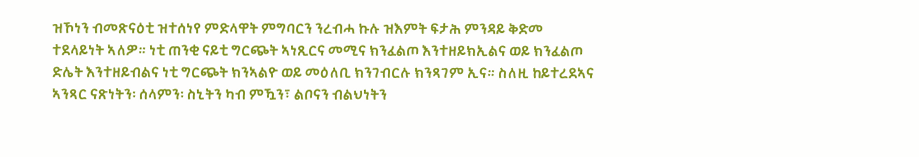ዝኾነን ብመጽናዕቲ ዝተሰነየ ምድላዋት ምግባርን ንረብሓ ኩሉ ዝእምት ፍታሕ ምንዳይ ቅድመ ተደላይነት ኣለዎ። ነቲ ጠንቂ ናይቲ ግርጭት ኣነጺርና መሚና ክንፈልጦ እንተዘይክኢልና ወይ ክንፈልጦ ድሌት እንተዘይብልና ነቲ ግርጭት ክንኣልዮ ወይ መዕለቢ ክንገብርሉ ክንጻገም ኢና። ስለዚ ከይተረደኣና ኣንጻር ናጽነትን፡ ሰላምን፡ ስኒትን ካብ ምዃን፣ ልቦናን ብልህነትን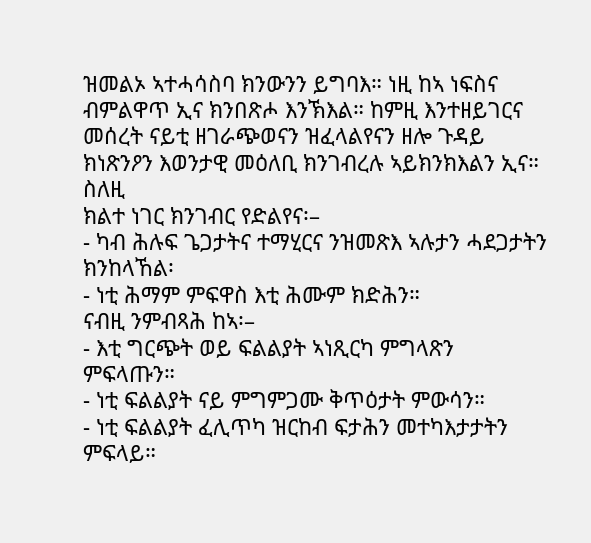ዝመልኦ ኣተሓሳስባ ክንውንን ይግባእ። ነዚ ከኣ ነፍስና ብምልዋጥ ኢና ክንበጽሖ እንኽእል። ከምዚ እንተዘይገርና መሰረት ናይቲ ዘገራጭወናን ዝፈላልየናን ዘሎ ጉዳይ ክነጽንዖን እወንታዊ መዕለቢ ክንገብረሉ ኣይክንክእልን ኢና። ስለዚ
ክልተ ነገር ክንገብር የድልየና፡–
- ካብ ሕሉፍ ጌጋታትና ተማሂርና ንዝመጽእ ኣሉታን ሓደጋታትን ክንከላኸል፡
- ነቲ ሕማም ምፍዋስ እቲ ሕሙም ክድሕን።
ናብዚ ንምብጻሕ ከኣ፡–
- እቲ ግርጭት ወይ ፍልልያት ኣነጺርካ ምግላጽን ምፍላጡን።
- ነቲ ፍልልያት ናይ ምግምጋሙ ቅጥዕታት ምውሳን።
- ነቲ ፍልልያት ፈሊጥካ ዝርከብ ፍታሕን መተካእታታትን ምፍላይ።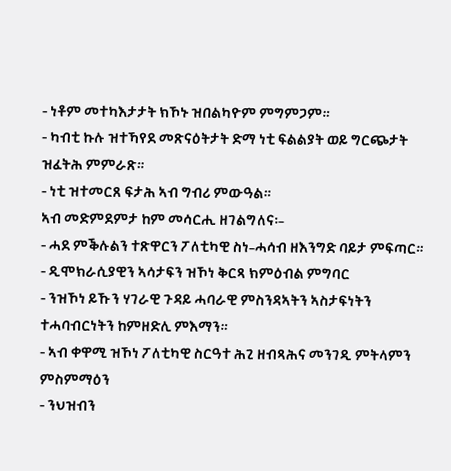- ነቶም መተካእታታት ክኾኑ ዝበልካዮም ምግምጋም።
- ካብቲ ኩሉ ዝተኻየደ መጽናዕትታት ድማ ነቲ ፍልልያት ወይ ግርጭታት ዝፈትሕ ምምራጽ።
- ነቲ ዝተመርጸ ፍታሕ ኣብ ግብሪ ምውዓል።
ኣብ መድምደምታ ከም መሳርሒ ዘገልግለና፡–
- ሓደ ምቕሉልን ተጽዋርን ፖለቲካዊ ስነ–ሓሳብ ዘእንግድ ባይታ ምፍጣር።
- ዲሞክራሲያዊን ኣሳታፍን ዝኾነ ቅርጻ ክምዕብል ምግባር
- ንዝኾነ ይኹን ሃገራዊ ጉዳይ ሓባራዊ ምስንዳኣትን ኣስታፍነትን ተሓባብርነትን ከምዘድሊ ምእማን።
- ኣብ ቀዋሚ ዝኾነ ፖለቲካዊ ስርዓተ ሕጊ ዘብጻሕና መንገዲ ምትላምን ምስምማዕን
- ንህዝብን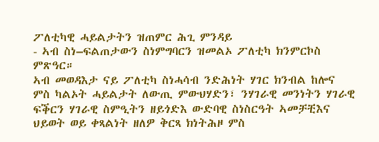ፖለቲካዊ ሓይልታትን ዝጠምር ሕጊ ምንዳይ
- ኣብ ስነ–ፍልጠታውን ስነምግባርን ዝመልኦ ፖለቲካ ክንምርኮስ ምጽዓር።
ኣብ መወዳእታ ናይ ፖለቲካ ስነሓሳብ ንድሕነት ሃገር ክንብል ከሎና ምስ ካልኦት ሓይልታት ለውጢ ምውህሃድን፣ ንሃገራዊ መንነትን ሃገራዊ ፍቕርን ሃገራዊ ስምዒትን ዘይጎድእ ውድባዊ ስነስርዓት ኣመቻቺእና ህይወት ወይ ቀጻልነት ዘለዎ ቅርጻ ክነትሕዞ ምስ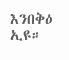እንበቅዕ ኢዩ።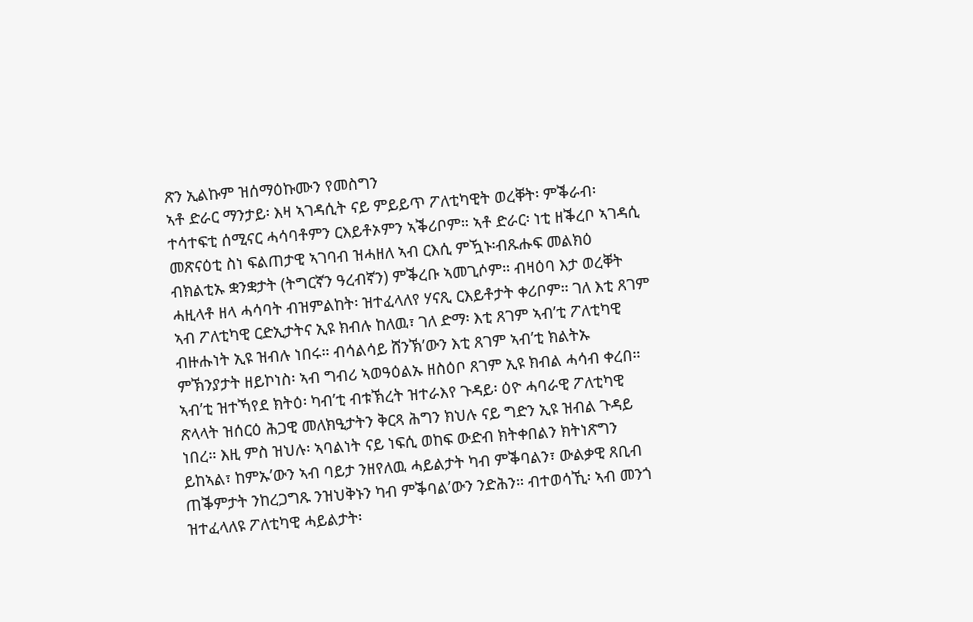ጽን ኢልኩም ዝሰማዕኩሙን የመስግን
ኣቶ ድራር ማንታይ፡ እዛ ኣገዳሲት ናይ ምይይጥ ፖለቲካዊት ወረቐት፡ ምቕራብ፡ ተሳተፍቲ ሰሚናር ሓሳባቶምን ርእይቶኦምን ኣቕሪቦም። ኣቶ ድራር፡ ነቲ ዘቕረቦ ኣገዳሲ መጽናዕቲ ስነ ፍልጠታዊ ኣገባብ ዝሓዘለ ኣብ ርእሲ ምዃኑ፡ብጹሑፍ መልክዕ ብክልቲኡ ቋንቋታት (ትግርኛን ዓረብኛን) ምቕረቡ ኣመጊሶም። ብዛዕባ እታ ወረቐት ሓዚላቶ ዘላ ሓሳባት ብዝምልከት፡ ዝተፈላለየ ሃናጺ ርእይቶታት ቀሪቦም። ገለ እቲ ጸገም ኣብ ፖለቲካዊ ርድኢታትና ኢዩ ክብሉ ከለዉ፣ ገለ ድማ፡ እቲ ጸገም ኣብ’ቲ ፖለቲካዊ ብዙሑነት ኢዩ ዝብሉ ነበሩ። ብሳልሳይ ሸንኽ’ውን እቲ ጸገም ኣብ’ቲ ክልትኡ ምኽንያታት ዘይኮነስ፡ ኣብ ግብሪ ኣወዓዕልኡ ዘስዕቦ ጸገም ኢዩ ክብል ሓሳብ ቀረበ።
ኣብ’ቲ ዝተኻየደ ክትዕ፡ ካብ’ቲ ብቱኽረት ዝተራእየ ጉዳይ፡ ዕዮ ሓባራዊ ፖለቲካዊ ጽላላት ዝሰርዕ ሕጋዊ መለክዒታትን ቅርጻ ሕግን ክህሉ ናይ ግድን ኢዩ ዝብል ጉዳይ ነበረ። እዚ ምስ ዝህሉ፡ ኣባልነት ናይ ነፍሲ ወከፍ ውድብ ክትቀበልን ክትነጽግን ይከኣል፣ ከምኡ’ውን ኣብ ባይታ ንዘየለዉ ሓይልታት ካብ ምቕባልን፣ ውልቃዊ ጸቢብ ጠቕምታት ንከረጋግጹ ንዝህቅኑን ካብ ምቕባል’ውን ንድሕን። ብተወሳኺ፡ ኣብ መንጎ ዝተፈላለዩ ፖለቲካዊ ሓይልታት፡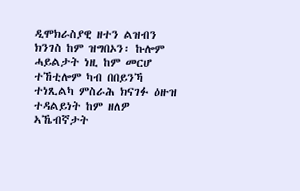ዲሞክራስያዊ ዘተን ልዝብን ክንገስ ከም ዝግበኦን፡ ኩሎም ሓይልታት ነዚ ከም መርሆ ተኸቲሎም ካብ በበይንኻ ተነጺልካ ምስራሕ ክናገፉ ዕዙዝ ተዳልይነት ከም ዘለዎ ኣኼብኛታት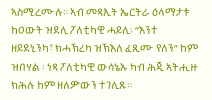ኣስሚረሙሉ። ኣብ መጻኢት ኤርትራ ዕላማታቱ ከዐውት ዝደሊ ፖለቲካዊ ሓይሊ፡ “እንተ ዘይደኒንካ፣ ክሓኽረካ ዝኽእለ ፈጺሙ የለን” ከም ዝበሃል ፡ ነጻ ፖለቲካዊ ውሳኔኡ ካብ ሕጂ ኣትሒዙ ክሕሉ ከም ዘለዎ’ውን ተገሊጹ።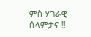ምስ ሃገራዊ ሰላምታና !!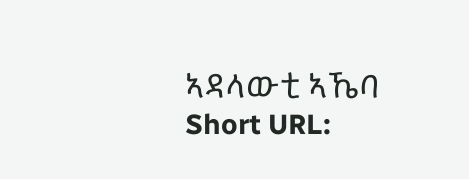ኣዳላውቲ ኣኼባ
Short URL: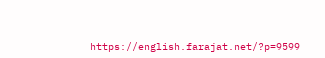https://english.farajat.net/?p=9599